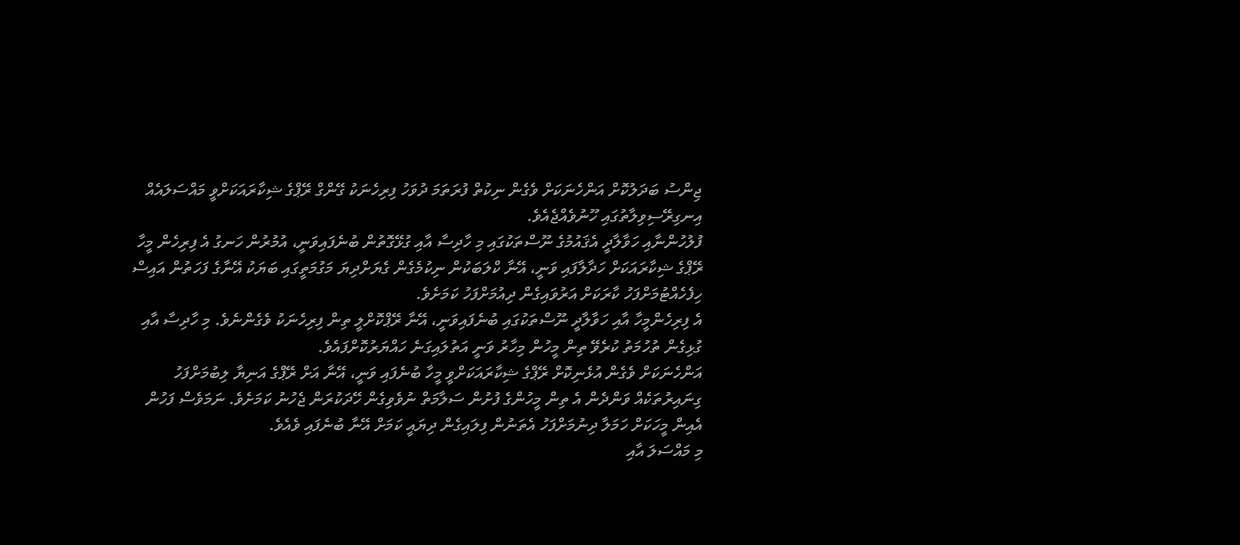ޖިންސު ބަދަލުކޮށް އަންހެނަކަށް ވެގެން ނިކުތް ފުރަތަމަ ދުވަހު ފިރިހެނަކު ގޭންގް ރޭޕްގެ ޝިކާރައަކަށްވީ މައްސަލައެއް އިނގިރޭސިވިލާތުގައި ހޫނުވެއްޖެއެވެ.
ފުލުހުންނާއި ހަވާލާދީ އެޤައުމުގެ ނޫސްތަކުގައި މި ހާދިސާ އާއި ގުޅޭގޮތުން ބުނެފައިވަނީ، އުމުރުން ހަނގު އެ ފިރިހެން މީހާ ރޭޕްގެ ޝިކާރައަކަށް ހަދާލާފައި ވަނީ، އޭނާ ކްލަބަކުން ނިކުމެގެން ގެޔަށްދިޔަ މަގުމަތީގައި ބަޔަކު އޭނާގެ ފަހަތުން އައިސް ހިފެހެއްޓުމަށްފަހު ކާރަކަށް އަރުވައިގެން ދިއުމަށްފަހު ކަމަށެވެ.
އެ ފިރިހެންމީހާ އާއި ހަވާލާދީ ނޫސްތަކުގައި ބުނެފައިވަނީ، އޭނާ ރޭޕްކޮށްލީ ތިން ފިރިހެނަކު ވެގެންނެވެ. މި ހާދިސާ އާއި ގުޅިގެން ތުހުމަތު ކުރެވޭ ތިން މީހުން މިހާރު ވަނީ އަތުލައިގަނެ ހައްޔަރުކޮށްފައެވެ.
އަންހެނަކަށް ވެގެން އުޅެނިކޮށް ރޭޕްގެ ޝިކާރައަކަށްވީ މީހާ ބުނެފައި ވަނީ، އޭނާ އަށް ރޭޕްގެ އަނިޔާ ލިބުމަށްފަހު ގިނައިރުތަކެއް ވަންދެން އެ ތިން މީހުންގެ ފުށުން ސަލާމަތް ނުވެވިގެން ހޭދަކުރަން ޖެހުނު ކަމަށެވެ. ނަމަވެސް ފަހުން އެއިން މީހަކަށް ހަމަލާ ދިނުމަށްފަހު އެތަނުން ފިލައިގެން ދިޔައީ ކަމަށް އޭނާ ބުނެފައި ވެއެވެ.
މި މައްސަލަ އާއި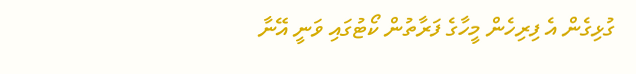ގުޅިގެން އެ ފިރިހެން މީހާގެ ފަރާތުން ކޯޓުގައި ވަނީ އޭނާ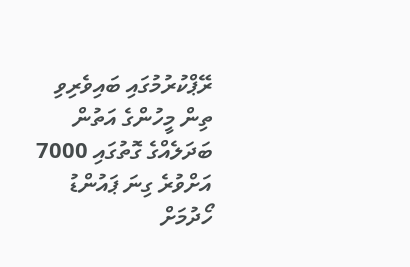ރޭޕްކުރުމުގައި ބައިވެރިވި ތިން މީހުންގެ އަތުން ބަދަލެއްގެ ގޮތުގައި 7000 އަށްވުރެ ގިނަ ޕައުންޑު ހޯދުމަށް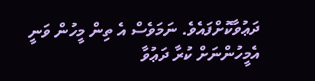ދަޢުވާކޮށްފައެވެ. ނަމަވެސް އެ ތިން މީހުން ވަނީ އެމީހުންނަށް ކުރާ ދަޢުވާ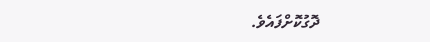ދޮގުކޮށްފައެވެ.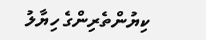ކިޔުންތެރިންގެ ހިޔާލު